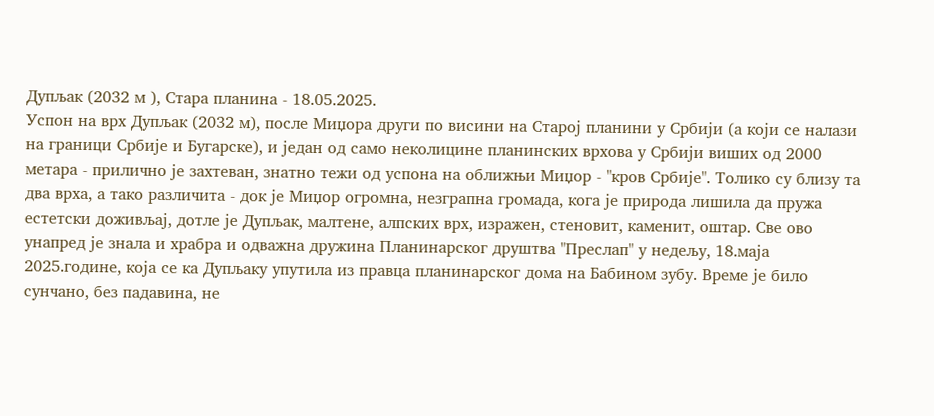Дупљак (2032 м ), Стара планина - 18.05.2025.
Успон на врх Дупљак (2032 м), после Миџора други по висини на Старој планини у Србији (а који се налази на граници Србије и Бугарске), и један од само неколицине планинских врхова у Србији виших од 2000 метара - прилично је захтеван, знатно тежи од успона на оближњи Миџор - "кров Србије". Толико су близу та два врха, а тако различита - док је Миџор огромна, незграпна громада, кога је природа лишила да пружа естетски доживљај, дотле је Дупљак, малтене, алпских врх, изражен, стеновит, каменит, оштар. Све ово унапред је знала и храбра и одважна дружина Планинарског друштва "Преслап" у недељу, 18.маја 2025.године, која се ка Дупљаку упутила из правца планинарског дома на Бабином зубу. Време је било сунчано, без падавина, не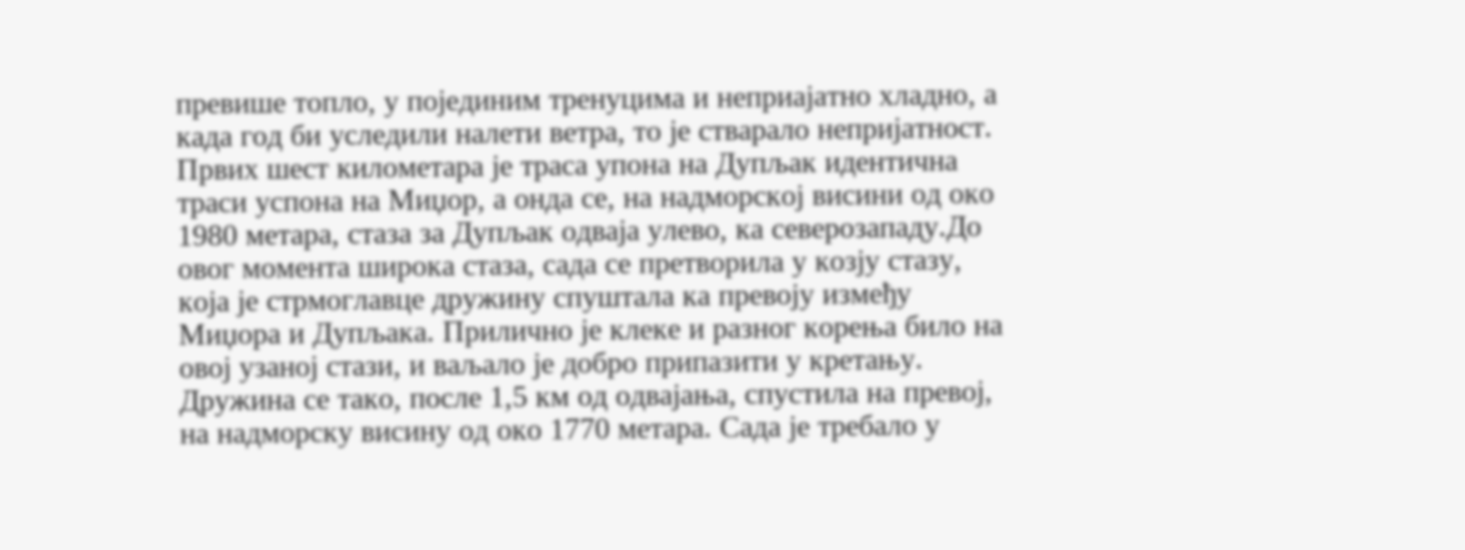превише топло, у појединим тренуцима и неприајатно хладно, а када год би уследили налети ветра, то је стварало непријатност. Првих шест километара је траса упона на Дупљак идентична траси успона на Миџор, а онда се, на надморској висини од око 1980 метара, стаза за Дупљак одваја улево, ка северозападу.До овог момента широка стаза, сада се претворила у козју стазу, која је стрмоглавце дружину спуштала ка превоју између Миџора и Дупљака. Прилично је клеке и разног корења било на овој узаној стази, и ваљало је добро припазити у кретању. Дружина се тако, после 1,5 км од одвајања, спустила на превој, на надморску висину од око 1770 метара. Сада је требало у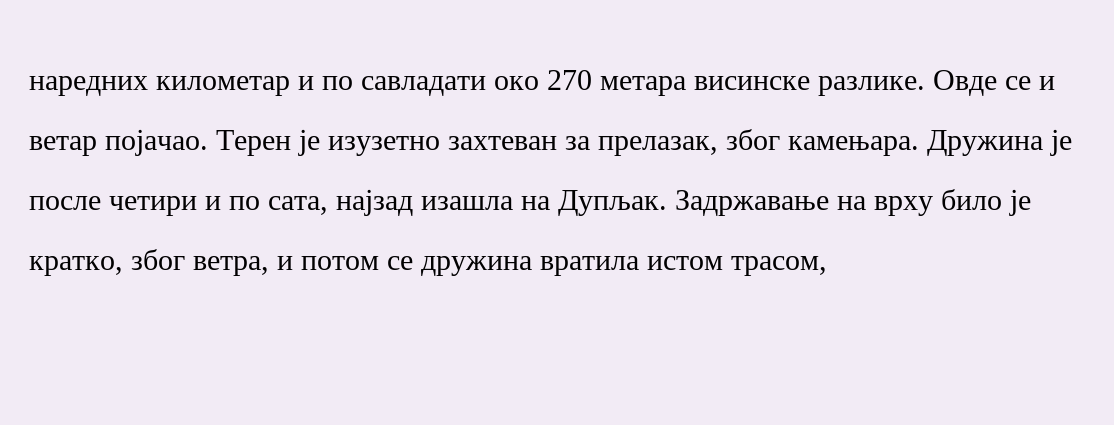наредних километар и по савладати око 270 метара висинске разлике. Овде се и ветар појачао. Терен је изузетно захтеван за прелазак, због камењара. Дружина је после четири и по сата, најзад изашла на Дупљак. Задржавање на врху било је кратко, због ветра, и потом се дружина вратила истом трасом,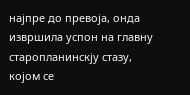најпре до превоја, онда извршила успон на главну старопланинскју стазу, којом се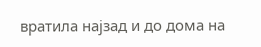вратила најзад и до дома на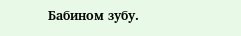Бабином зубу.